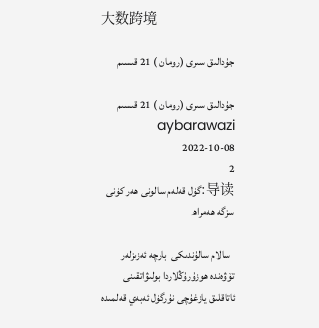大数跨境

جۇدالىق سىرى (رومان ) 21 قىسىم

جۇدالىق سىرى (رومان ) 21 قىسىم aybarawazi
2022-10-08
2
导读:گۈل قەلەم سالونى ھەر كۈنى سزگە ھەمراھ

  سالام سالۇندىكى  بارچە ئەزىزلەر تۆۋەندە ھوزۇرۇڭلاردا بولىۋاتقىنى  ئاتاقلىق يازغۇچى نۇرگۈل ئەبەي قەلمىدە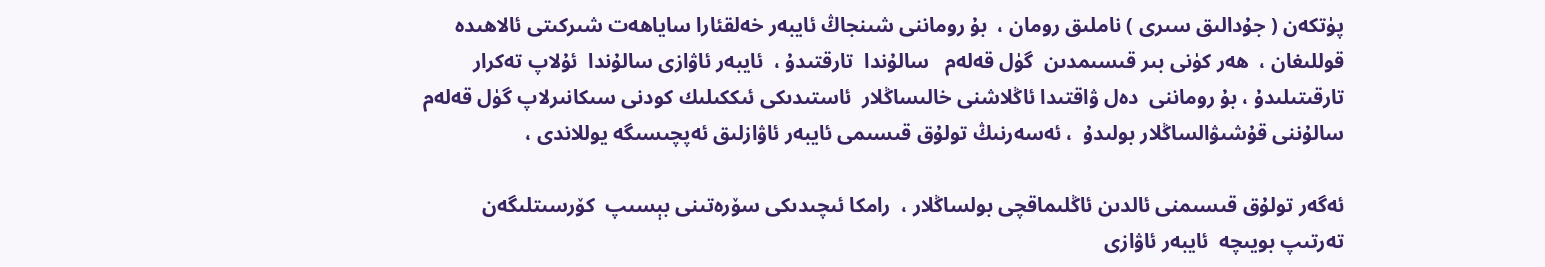پۈتكەن ( جۇدالىق سىرى ) ناملىق رومان ،  بۇ روماننى شىنجاڭ ئايبەر خەلقئارا ساياھەت شىركىتى ئالاھىدە قوللىغان ،  ھەر كۈنى بىر قىسىمدىن  گۈل قەلەم   سالۇندا  تارقتىدۇ ،  ئايبەر ئاۋازى سالۇندا  ئۇلاپ تەكرار  تارقىتىلىدۇ ، بۇ روماننى  دەل ۋاقتىدا ئاڭلاشنى خالىساڭلار  ئاستىدىكى ئىككىلىك كودنى سىكانىرلاپ گۈل قەلەم سالۇننى قۇشىۋالساڭلار بولىدۇ  ، ئەسەرنىڭ تولۇق قىسىمى ئايبەر ئاۋازلىق ئەپچىسىگە يوللاندى ،

ئەگەر تولۇق قىسىمنى ئالدىن ئاڭلىماقچى بولساڭلار ،  رامكا ئىچىدىكى سۆرەتىنى بېسىپ  كۆرسىتلىگەن تەرتىپ بويىچە  ئايبەر ئاۋازى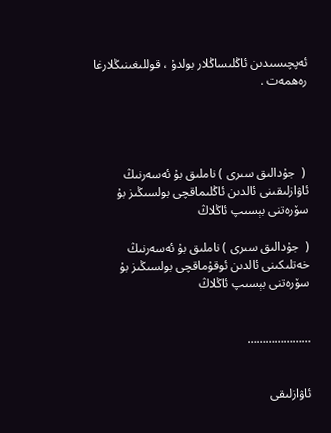ئەپچىسىدىن ئاڭلىساڭلار بولدۇ ، قوللىغىنىڭلارغا رەھمەت .




 (  جۇدالىق سىرى ) ناملىق بۇ ئەسەرنىڭ ئاۋازلىقىنى ئالدىن ئاڭلىماقچى بولسىڭىز بۇ سۆرەتنى بېسىپ ئاڭلاڭ

(  جۇدالىق سىرى ) ناملىق بۇ ئەسەرنىڭ خەتلىكىنى ئالدىن ئوقۇماقچى بولسىڭىز بۇ سۆرەتنى بېسىپ ئاڭلاڭ


…………………


ئاۋازلىقى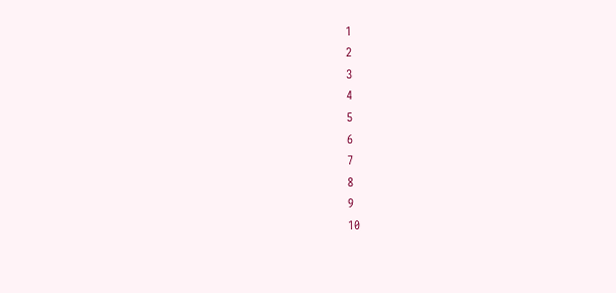1
2
3
4
5
6
7
8
9
10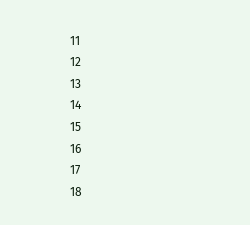11
12
13
14
15
16
17
18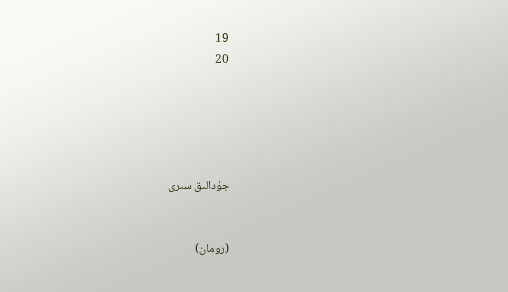19
20





جۇدالىق سىرى


(رومان)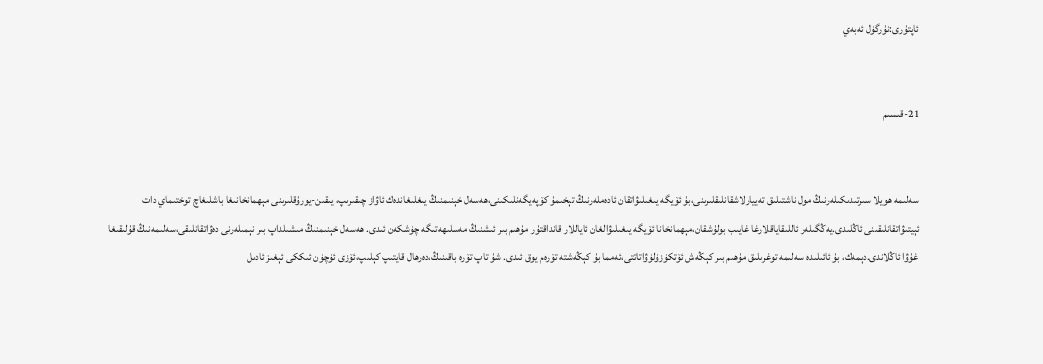ئاپتۇرى:نۇرگۈل ئەبەي


21-قىسىم


سەلىمە ھويلا سىرتىدىكىلەرنىڭ مول ناشتىلىق تەييارلاشقانلىقلىرىنى،بۇ ئۆيگە يىغىلىۋاتقان ئادەملەرنىڭ تېخىمۇ كۆپەيگەنلىكىنى،ھەسەل خېنىمنىڭ يىغلىغاندەك ئاۋاز چىقىرىپ، يىقىن-يورۇقلىرىنى مېھمانخانىغا باشلىغاچ توختىماي دات ئېيتىۋاتقانلىقىنى ئاڭلىدى.يەڭگىلەر ئاللىقاياقلارغا غايىب بولۇشقان،مېھمانخانا ئۆيگە يىغىلىۋالغان ئاياللار قانداقتۇر مۇھىم بىر ئىشنىڭ مەسلىھەتىگە چۈشكەن ئىدى. ھەسەل خېنىمنىڭ مىشىلداپ بىر نېمىلەرنى دەۋاتقانلىقى،سەلىمەنىڭ قۇلىقىغا غۇۋا ئاڭلاندى.دېمەك، بۇ ئائىلىدە سەلىمە توغرىلىق مۇھىم بىر كېڭەش ئۆتكۈزۈلۈۋاتاتتى،ئەمما بۇ كېڭەشتە تۆرەم يوق ئىدى. شۇ تاپ تۆرە باقىنىڭ،دەرھال قايتىپ كېلىپ،ئۆزى ئۈچۈن ئىككى ئېغىز ئادىل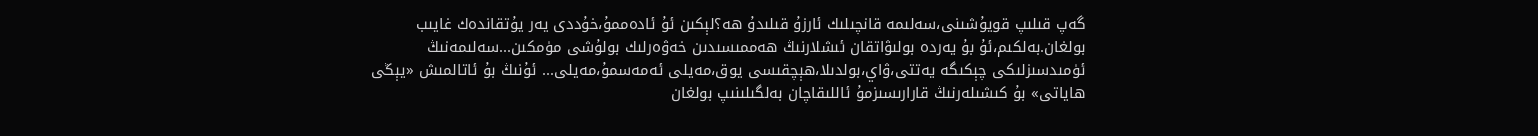گەپ قىلىپ قويۇشىنى،سەلىمە قانچىلىك ئارزۇ قىلىدۇ ھە؟لېكىن ئۇ ئادەممۇ،خۇددى يەر يۇتقاندەك غايىب بولغان.بەلكىم،ئۇ بۇ يەردە بولىۋاتقان ئىشلارنىڭ ھەممىسىدىن خەۋەرلىك بولۇشى مۈمكىن...سەلىمەنىڭ ئۈمىدسىزلىكى چېكىگە يەتتى،ۋاي،بولدىلا،ھېچقىسى يوق،مەيلى ئەمەسمۇ،مەيلى... ئۇنىڭ بۇ ئاتالمىش «يېڭى ھاياتى» بۇ كىشىلەرنىڭ قارارىسىزمۇ ئاللىقاچان بەلگىلىنىپ بولغان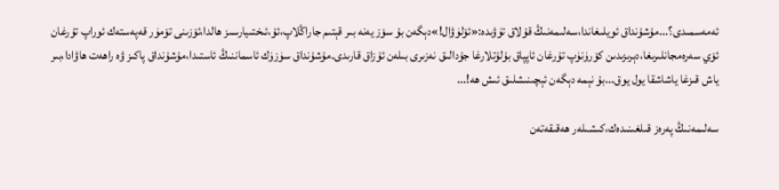ئەمەسمىدى؟...مۇشۇنداق ئويلىغاندا،سەلىمەنىڭ قۇلاق تۈۋىدە:«ئۆلۈۋال!»دېگەن بۇ سۆز يەنە بىر قېتىم جاراڭلاپ،ئۇ،ئىختىيارسىز ھالدا،ئۆزىنى تۆمۈر قەپەستەك ئوراپ تۇرغان ئۆي سەرەمجانلىرىغا،دېرىزىدىن كۆرۈنۈپ تۇرغان ئاپپاق بۇلۇتلارغا جۇدالىق نەزىرى بىلەن ئۇزاق قارىدى.مۇشۇنداق سۈزۈك ئاسماننىڭ ئاستىدا،مۇشۇنداق پاكىز ۋە راھەت ھاۋادا،بىر ياش قىزغا ياشاشقا يول يوق...بۇ نېمە دېگەن ئېچىنىشلىق ئىش ھە!...

سەلىمەنىڭ پەرەز قىلغىنىدەك،كىشىلەر ھەقىقەتەن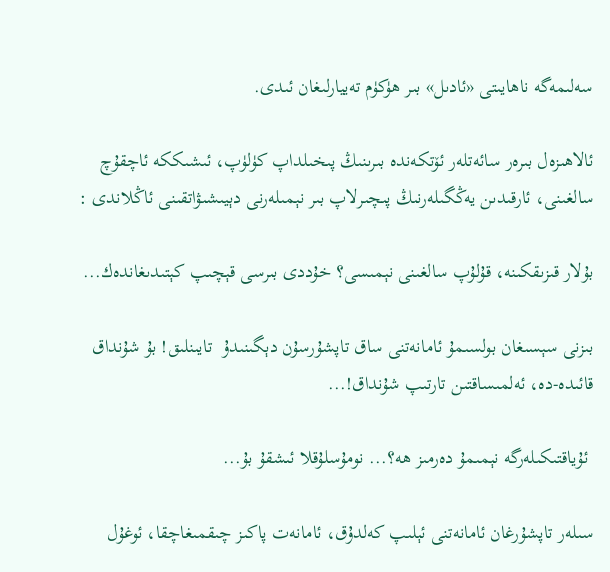سەلىمەگە ناھايىتى «ئادىل» بىر ھۈكۈم تەييارلىغان ئىدى.

ئالاھىزەل بىرەر سائەتلەر ئۆتكەندە بىرىنىڭ پىخىلداپ كۈلۈپ، ئىشىككە ئاچقۇچ سالغىنى، ئارقىدىن يەڭگىلەرنىڭ پىچىرلاپ بىر نېمىلەرنى دېيىشىۋاتقىنى ئاڭلاندى :

بۇلار قىزىقكىنە، قۇلۇپ سالغىنى نېمىسى؟ خۇددى بىرسى قېچىپ كېتىدىغاندەك...

بىزنى سېسىغان بولسىمۇ ئامانەتنى ساق تاپشۇرسۇن دېگىنىدۇ  تايىنلىق! بۇ شۇنداق قائىدە-دە، ئەلمىساقتىن تارتىپ شۇنداق!...

 ئۇياقتىكىلەرگە نېمىمۇ دەرمىز ھە؟... نومۇسلۇقلا ئىشقۇ بۇ...

سىلەر تاپشۇرغان ئامانەتنى ئېلىپ كەلدۇق، ئامانەت پاكىز چىقمىغاچقا، ئوغۇل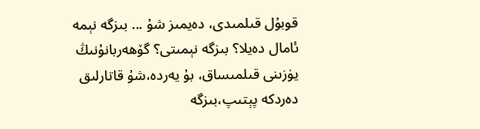قوبۇل قىلمىدى، دەيمىز شۇ ... بىزگە نېمە ئامال دەيلا؟ بىزگە نېمىتى؟ گۆھەربانۇنىڭ يۈزىنى قىلمىساق، بۇ يەردە،شۇ قاتارلىق دەردكە پېتىپ،بىزگە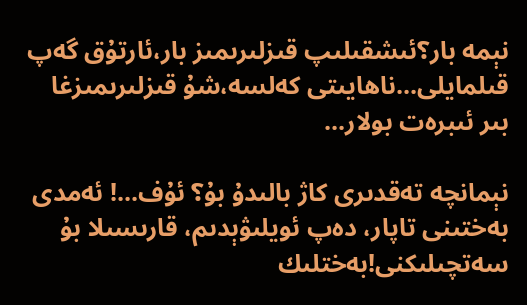نېمە بار؟ئىشقىلىپ قىزلىرىمىز بار،ئارتۇق گەپ قىلمايلى...ناھايىتى كەلسە،شۇ قىزلىرىمىزغا بىر ئىبرەت بولار...

نېمانچە تەقدىرى كاژ بالىدۇ بۇ؟ ئۇف...! ئەمدى بەختىنى تاپار، دەپ ئويلىۋېدىم، قارىسىلا بۇ سەتچىلىكنى!بەختلىك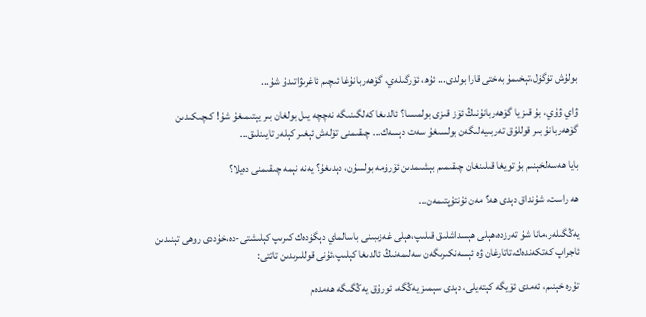بولۇش تۈگۈل،تېخىمۇ بەختى قارا بولدى... ئۇھ، ئۆرگىلەي، گۆھەربانۇغا ئىچىم ئاغرىۋاتىدۇ شۇ...

ۋاي ۋۇي، بۇ قىز يا گۆھەربانۇنىڭ ئۆز قىزى بولمىسا؟ ئالدىغا كەلگىنىگە نەچچە يىل بولغان بىر يېتىمىغۇ شۇ! كىچىكىدىن گۆھەربانۇ بىر قوللۇق تەربىيەلىگەن بولسىغۇ سەت دېسەك... چىقىمنى تۆلەش ئېغىر كېلەر تايىنلىق...

بايا ھەسەلخېنىم بۇ تويغا قىلىنغان چىقىمىم بېشىمدىن ئۆرۈمە بولسۇن، دېدىغۇ؟ يەنە نېمە چىقىمنى دەيلا؟

ھە راست، شۇنداق دېدى ھە؟ مەن ئۇنتۇپتىمەن...

يەڭگىلەر،مانا شۇ تەرزدە،ھېلى ھېسداشلىق قىلىپ،ھېلى غەزىبىنى باسالماي دېگۈدەك كىرىپ كېلىشتى-دە،خۇددى روھى تېنىدىن ئاجراپ كەتكەندەك،تاتارغان ۋە ئېسەنكىرىگەن سەلىمەنىڭ ئالدىغا كېلىپ،ئۇنى قوللىرىدىن تاتتى:

تۇرە خېنىم، ئەمدى ئۆيگە كېتەيلى، دېدى سېمىز يەڭگە، ئورۇق يەڭگىگە ھەمدەم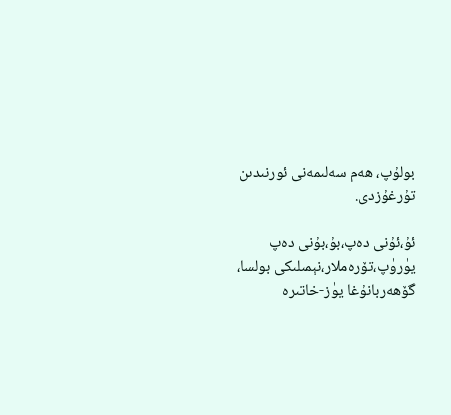بولۇپ، ھەم سەلىمەنى ئورنىدىن تۇرغۇزدى.

ئۇ،ئۇنى دەپ،بۇ،بۇنى دەپ يۈرۈپ،تۆرەملار،نېمىلىكى بولسا، گۆھەربانۇغا يۈز-خاتىرە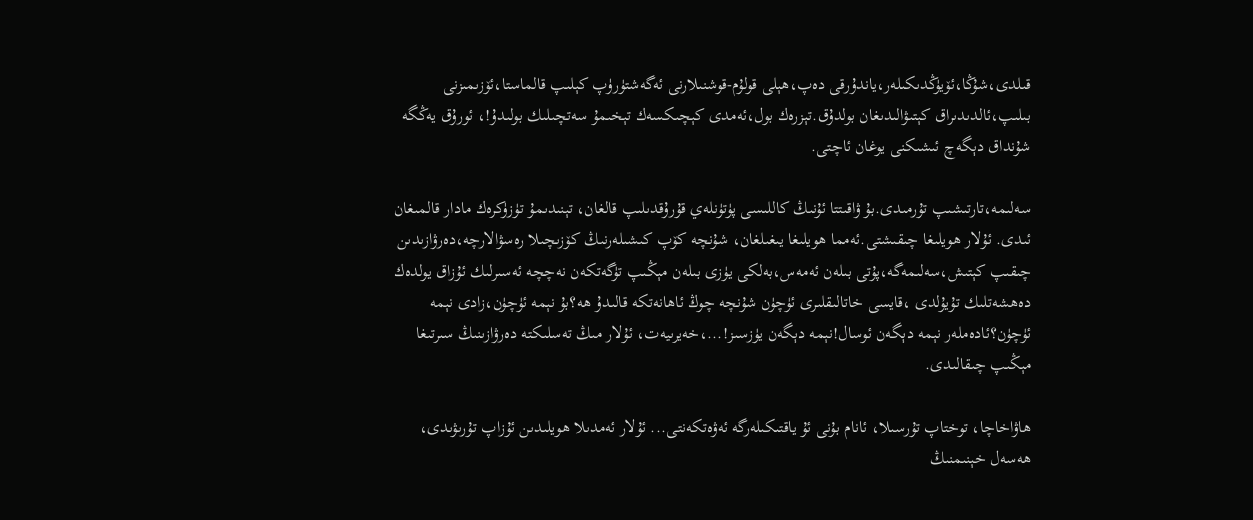قىلدى،شۇڭا،ئۆيۈڭدىكىلەر،ياندۇرقى دەپ،ھېلى قولۇم-قوشنىلارنى ئەگەشتۈرۈپ كېلىپ قالماستا،ئۆزىمىزنى بىلىپ،ئالدىدىراق كېتىۋالىدىغان بولدۇق.تېزرەك بول،ئەمدى كېچىكسەك تېخىمۇ سەتچىلىك بولىدۇ!، ئورۇق يەڭگە شۇنداق دېگەچ ئىشىكنى يوغان ئاچتى.

سەلىمە،تارتىشىپ تۇرمىدى.بۇ ۋاقىتتا ئۇنىڭ كاللىسى پۈتۈنلەي قۇرۇقدىلىپ قالغان، تېنىدىمۇ تۈزۈكرەك مادار قالمىغان ئىدى. ئۇلار ھويلىغا چىقىشتى.ئەمما ھويلىغا يىغىلغان، شۇنچە كۆپ كىشىلەرنىڭ كۆزىچىلا رەسۋالارچە،دەرۋازىدىن چىقىپ كېتىش،سەلىمەگە،پۇتى بىلەن ئەمەس،بەلكى يۈزى بىلەن مېڭىپ تۈگەتكەن نەچچە ئەسىرلىك ئۇزاق يولدەك دەھشەتلىك تۇيۇلدى ،قايسى خاتالىقلىرى ئۈچۈن شۇنچە چوڭ ئاھانەتكە قالىدۇ ھە؟بۇ نېمە ئۈچۈن،زادى نېمە ئۈچۈن؟ئادەملەر نېمە دېگەن ئوسال!نېمە دېگەن يۈزسىز!...،خەيرىيەت، ئۇلار مىڭ تەسلىكتە دەرۋازىنىڭ سىرتىغا مېڭىپ چىقالىدى.

ھاۋاخاچا، توختاپ تۇرسىلا، ئانام بۇنى ئۇ ياقتىكىلەرگە ئەۋەتكەنتى... ئۇلار ئەمدىلا ھويلىدىن ئۇزاپ تۇرىۋىدى، ھەسەل خېنىمنىڭ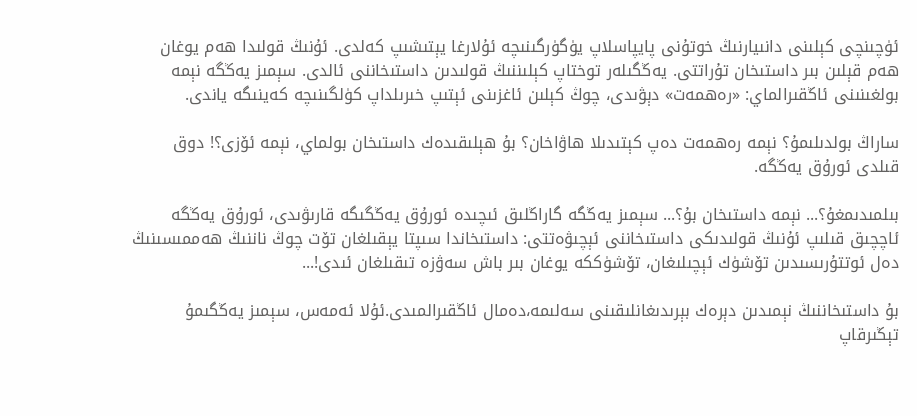ئۈچىنچى كېلىنى دانىيارنىڭ خوتۇنى پايپاسلاپ يۈگۈرگىنىچە ئۇلارغا يېتىشىپ كەلدى. ئۇنىڭ قولىدا ھەم يوغان ھەم قېلىن بىر داستىخان تۇراتتى. يەڭگىلەر توختاپ كېلىننىڭ قولىدىن داستىخاننى ئالدى. سېمىز يەڭگە نېمە بولغىنىنى ئاڭقىرالماي: «رەھمەت» دېۋىدى، چوڭ كېلىن ئاغزىنى ئېتىپ خىرىلداپ كۈلگىنىچە كەينىگە ياندى.

ساراڭ بولدىلىمۇ؟ نېمە رەھمەت دەپ كېتىدىلا ھاۋاخان؟ بۇ ھېلىقىدەك داستىخان بولماي، نېمە ئۆزى؟! دوق قىلدى ئورۇق يەڭگە.

بىلمىدىمغۇ؟... نېمە داستىخان بۇ؟... سېمىز يەڭگە گاراڭلىق ئىچىدە ئورۇق يەڭگىگە قارىۋىدى، ئورۇق يەڭگە ئاچچىق قىلىپ ئۇنىڭ قولىدىكى داستىخاننى ئېچىۋەتتى: داستىخاندا سىپتا يېقىلغان تۆت چوڭ ناننىڭ ھەممىسىنىڭ دەل ئوتتۇرىسىدىن تۆشۈك ئېچىلىغان، تۆشۈككە يوغان بىر باش سەۋزە تىقىلغان ئىدى!...

بۇ داستىخاننىڭ نېمىدىن دېرەك بېرىدىغانلىقىنى سەلىمە،دەمال ئاڭقىرالمىدى.ئۇلا ئەمەس، سېمىز يەڭگىمۇ تېڭىرقاپ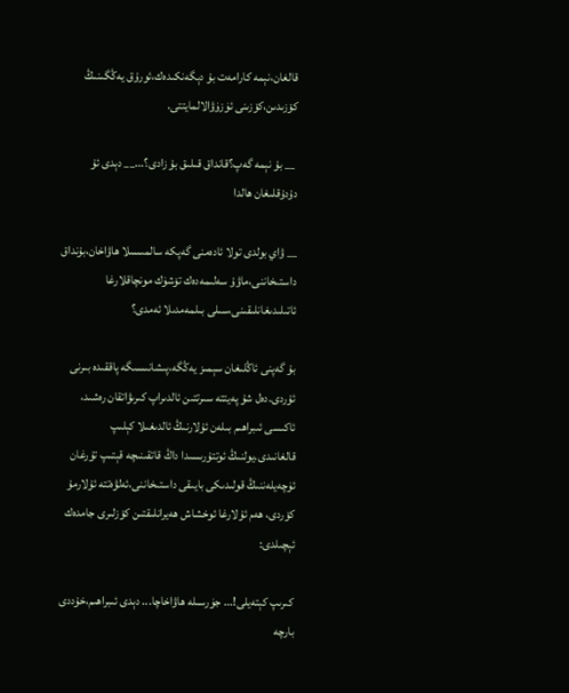قالغان،نېمە كارامەت بۇ دېگەنكىدەك،ئورۇق يەڭگىنىڭ كۆزىدىن،كۆزىنى ئۈزۈۋالالمايتتى.

 __ بۇ نېمە گەپ؟قانداق قىلىق بۇ زادى؟...__ دېدى ئۇ دۇدۇقلىغان ھالدا

__ ۋاي بولدى تولا ئادەمنى گەپكە سالمىسىلا ھاۋاخان،بۇنداق داستىخاننى،ماۋۇ سەلىمەدەك تۆشۈك مونچاقلارغا ئاتىلىدىغانلىقىنى،سىلى بىلمەمدىلا ئەمدى؟

بۇ گەپنى ئاڭلىغان سېمىز يەڭگە،پىشانىسىگە پاققىدە بىرنى ئۇردى.دەل شۇ پەيتتە سىرتتىن ئالدىراپ كىرىۋاتقان رەشىد، ئاكىسى ئىبراھىم بىلەن ئۇلارنىڭ ئالدىغىلا كېلىپ قالغانىدى.يولنىڭ ئوتتۇرىسىدا داڭ قاتقىنىچە قېتىپ تۇرغان ئۈچەيلەننىڭ قولىدىكى بايىقى داستىخاننى،ئەلۋەتتە ئۇلارمۇ كۆردى، ھەم ئۇلارغا ئوخشاش ھەيرانلىقتىن كۆزلىرى جامدەك ئېچىلدى:

كىرىپ كېتەيلى!... جۈرسىلە ھاۋاخاچا... دېدى ئىبراھىم،خۇددى بارچە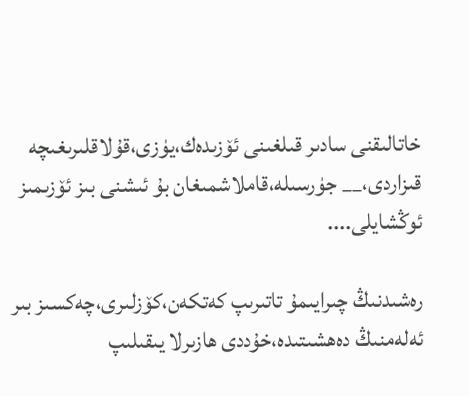خاتالىقنى سادىر قىلغىنى ئۆزىدەك،يۈزى،قۇلاقلىرىغىچە قىزاردى،__ جۈرسىلە،قاملاشمىغان بۇ ئىشنى بىز ئۆزىمىز ئوڭشايلى....

رەشىدنىڭ چىرايىمۇ تاتىرىپ كەتكەن،كۆزلىرى،چەكسىز بىر ئەلەمنىڭ دەھشىتىدە،خۇددى ھازىرلا يىقىلىپ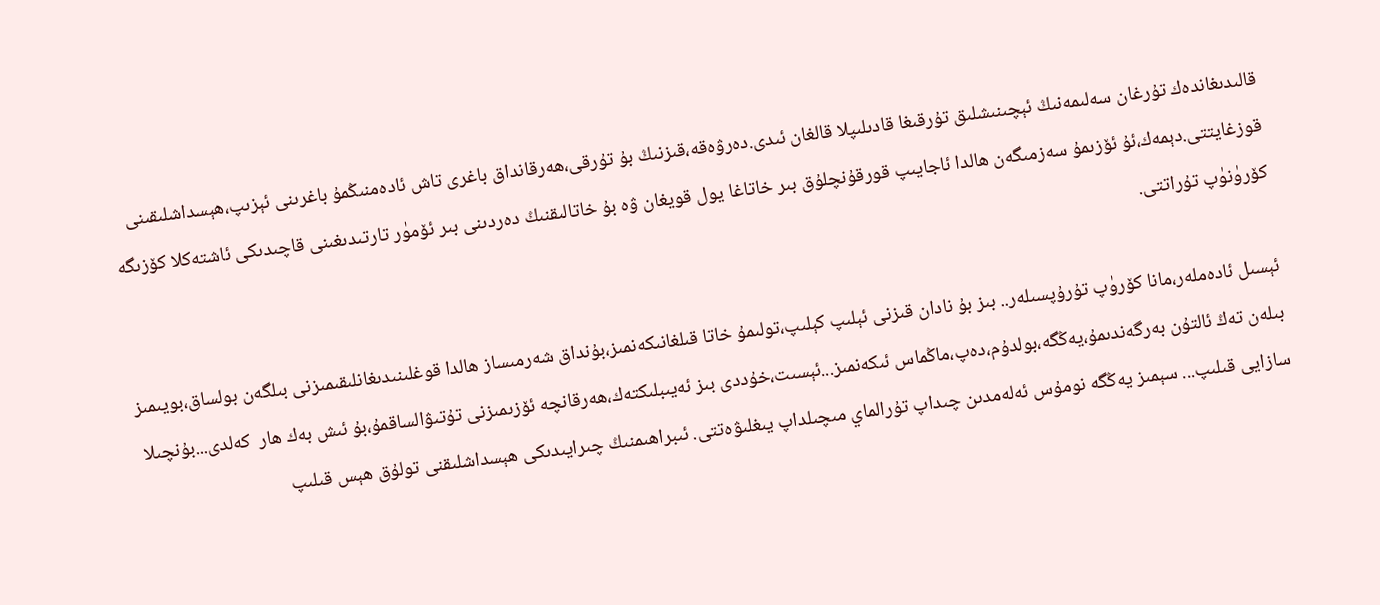قالىدىغاندەك تۇرغان سەلىمەنىڭ ئېچىنىشلىق تۇرقىغا قادىلىپلا قالغان ئىدى.دەرۋەقە،قىزنىڭ بۇ تۇرقى،ھەرقانداق باغرى تاش ئادەمنىڭمۇ باغرىنى ئېزىپ،ھېسداشلىقىنى قوزغايتتى.دېمەك،ئۇ ئۆزىمۇ سەزمىگەن ھالدا ئاجايىپ قورقۇنچلۇق بىر خاتاغا يول قويغان ۋە بۇ خاتالىقنىڭ دەردىنى بىر ئۆمۈر تارتىدىغىنى قاچىدىكى ئاشتەكلا كۆزىگە كۆرۈنۈپ تۇراتتى.

ئېسىل ئادەملەر،مانا كۆرۈپ تۇرۇپسىلەر.. بىز بۇ نادان قىزنى ئېلىپ كېلىپ،تولىمۇ خاتا قىلغانىكەنمىز،بۇنداق شەرمىساز ھالدا قوغلىنىدىغانلىقىمىزنى بىلگەن بولساق،بويىمىز بىلەن تەڭ ئالتۇن بەرگەندىمۇ،يەڭگە،بولدۇم،دەپ،ماڭماس ئىكەنمىز...ئېسىت،خۇددى بىز ئەيىبلىكتەك،ھەرقانچە ئۆزىمىزنى تۇتىۋالساقمۇ،بۇ ئىش بەك ھار  كەلدى...بۇنچىلا سازايى قىلىپ... سېمىز يەڭگە نومۇس ئەلەمدىن چىداپ تۇرالماي مىچىلداپ يىغلىۋەتتى. ئىبراھىمنىڭ چىرايىدىكى ھېسداشلىقنى تولۇق ھېس قىلىپ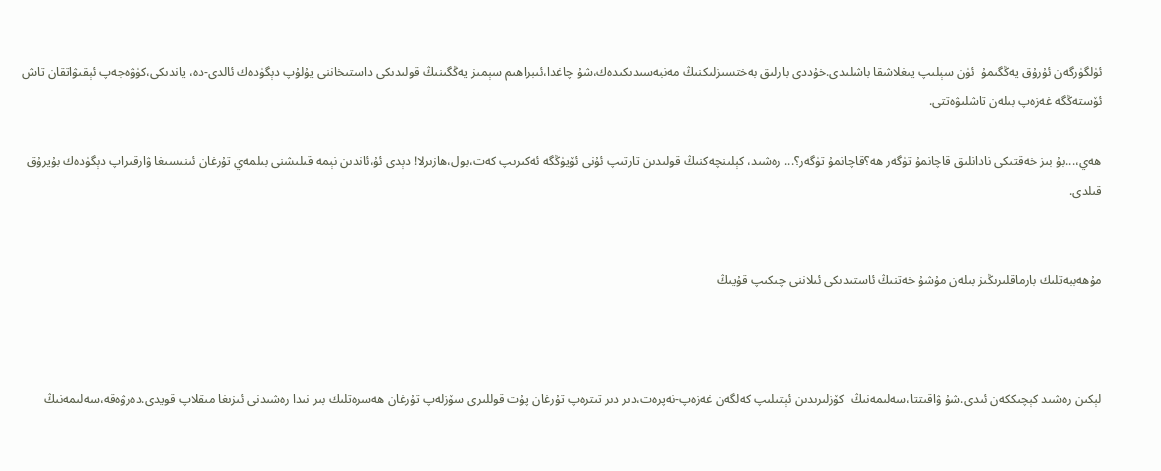ئۈلگۈرگەن ئۇرۇق يەڭگىمۇ  ئۈن سېلىپ يىغلاشقا باشلىدى.خۇددى بارلىق بەختسىزلىكنىڭ مەنبەسىدىكىدەك،شۇ چاغدا،ئىبراھىم سېمىز يەڭگىنىڭ قولىدىكى داستىخاننى يۇلۇپ دېگۈدەك ئالدى-دە، ياندىكى،كۈۋەجەپ ئېقىۋاتقان تاش ئۆستەڭگە غەزەپ بىلەن تاشلىۋەتتى.

ھەي،...بۇ بىز خەقتىكى نادانلىق قاچانمۇ تۈگەر ھە؟قاچانمۇ تۈگەر؟... رەشىد، كېلىنچەكنىڭ قولىدىن تارتىپ ئۇنى ئۆيۈڭگە ئەكىرىپ كەت،بول،ھازىرلا! دېدى ئۇ،ئاندىن نېمە قىلىشنى بىلمەي تۇرغان ئىنىسىغا ۋارقىراپ دېگۈدەك بۇيرۇق قىلدى.


مۇھەببەتلىك بارماقلىرىڭىز بىلەن مۇشۇ خەتنىڭ ئاستىدىكى ئىلاننى چىكىپ قۇيىڭ



لېكىن رەشىد كېچىككەن ئىدى.شۇ ۋاقىتتا،سەلىمەنىڭ  كۆزلىرىدىن ئېتىلىپ كەلگەن غەزەپ-نەپرەت،دىر دىر تىترەپ تۇرغان پۇت قوللىرى سۆزلەپ تۇرغان ھەسرەتلىك بىر نىدا رەشىدنى ئىزىغا مىقلاپ قويدى.دەرۋەقە،سەلىمەنىڭ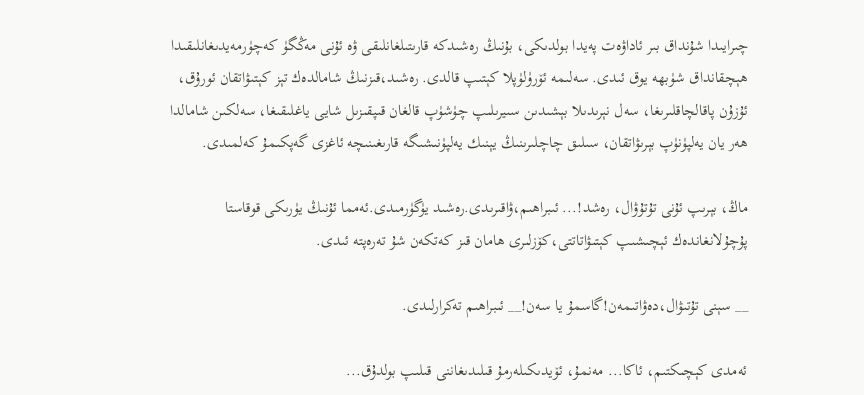چىرايىدا شۇنداق بىر ئاداۋەت پەيدا بولدىكى، بۇنىڭ رەشىدكە قارىتىلغانلىقى ۋە ئۇنى مەڭگۈ كەچۈرمەيدىغانلىقىدا ھېچقانداق شۈبھە يوق ئىدى. سەلىمە ئۆرۈلۈپلا كېتىپ قالدى. رەشىد،قىزنىڭ شامالدەك تېز كېتىۋاتقان ئورۇق، ئۇزۇن پاقالچاقلىرىغا، سەل نېرىدىلا بېشىدىن سىيرىلىپ چۈشۈپ قالغان قىپقىزىل شايى ياغلىقىغا، سەلكىن شامالدا ھەر يان يەلپۈنۈپ بېرىۋاتقان، سىلىق چاچلىرىنىڭ يېنىك يەلپۈنىشىگە قارىغىنىچە ئاغزى گەپكىمۇ كەلمىدى.

ماڭ، بېرىپ ئۇنى تۇتۇۋال، رەشد!... ئىبراھىم،ۋاقىرىدى.رەشىد يۈگۈرمىدى.ئەمما ئۇنىڭ يۈرىكى قوقاستا پۇچۇلانغاندەك ئېچىشىپ كېتىۋاتاتتى،كۆزلىرى ھامان قىز كەتكەن شۇ تەرەپتە ئىدى.

__ سېنى تۇتىۋال،دەۋاتىمەن!گاسمۇ يا سەن!__ ئىبراھىم تەكرارلىدى.

ئەمدى كېچىكتىم، ئاكا... مەنمۇ، ئۆيدىكىلەرمۇ قىلىدىغاننى قىلىپ بولدۇق...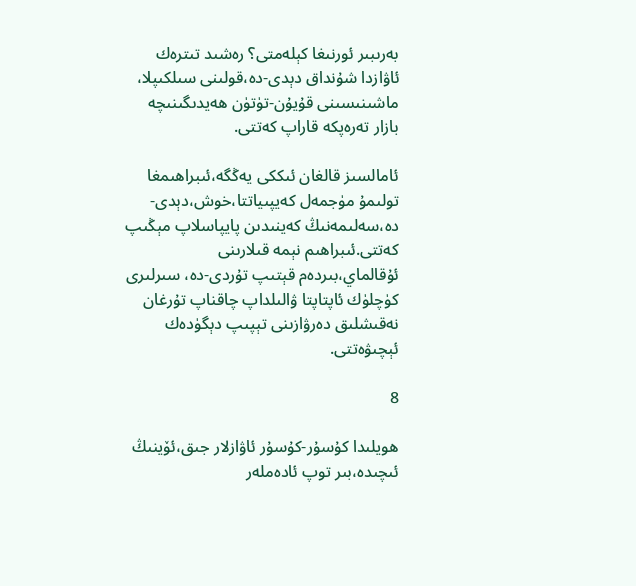بەرىبىر ئورنىغا كېلەمتى؟ رەشىد تىترەك ئاۋازدا شۇنداق دېدى-دە،قولىنى سىلكىپلا، ماشىنىسىنى قۇيۇن-تۈتۈن ھەيدىگىنىچە بازار تەرەپكە قاراپ كەتتى.

ئامالسىز قالغان ئىككى يەڭگە،ئىبراھىمغا تولىمۇ مۈجمەل كەيپىياتتا،خوش،دېدى-دە،سەلىمەنىڭ كەينىدىن پايپاسلاپ مېڭىپ كەتتى.ئىبراھىم نېمە قىلارىنى ئۇقالماي،بىردەم قېتىپ تۇردى-دە، سىرلىرى كۈچلۈك ئاپتاپتا ۋالىلداپ چاقناپ تۇرغان نەقىشلىق دەرۋازىنى تېپىپ دېگۈدەك ئېچىۋەتتى.

8

ھويلىدا كۇسۇر-كۇسۇر ئاۋازلار جىق،ئۆينىڭ ئىچىدە،بىر توپ ئادەملەر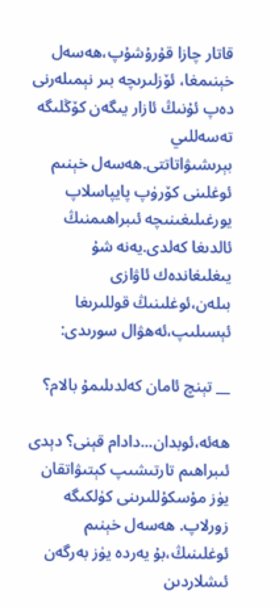قاتار چازا قۇرۇشۇپ،ھەسەل خېنىمغا، ئۆزلىرىچە بىر نېمىلەرنى دەپ ئۇنىڭ ئازار يىگەن كۆڭلىگە تەسەللىي  بېرىشىۋاتاتتى.ھەسەل خېنىم ئوغلىنى كۆرۈپ پايپاسلاپ يورغىلىغىنىچە ئىبراھىمنىڭ ئالدىغا كەلدى.يەنە شۇ يىغلىغاندەك ئاۋازى بىلەن،ئوغلىنىڭ قوللىرىغا ئېسىلىپ،ئەھۋال سورىدى:

__ تېنچ ئامان كەلدىلىمۇ بالام؟

ھەئە،ئوبدان...دادام قېنى؟ دېدى ئىبراھىم تارتىشىپ كېتىۋاتقان يۈز مۇسكۇللىرىنى كۈلكىگە زورلاپ. ھەسەل خېنىم ئوغلىنىڭ،بۇ يەردە يۈز بەرگەن ئىشلاردىن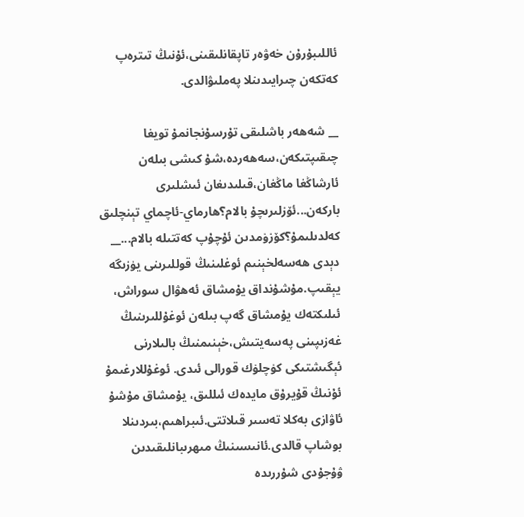ئاللىبۇرۇن خەۋەر تاپقانلىقىنى،ئۇنىڭ تىترەپ كەتكەن چىرايىدىنلا پەملىۋالدى.

__ شەھەر باشلىقى تۇرسۇنجانمۇ تويغا چىقىپتىكەن،سەھەردە،شۇ كىشى بىلەن ئارشاڭغا ماڭغان،قىلىدىغان ئىشلىرى باركەن...ئۆزلىرىچۇ بالام؟ھارماي-ئاچماي تېنچلىق كەلدىلىمۇ؟كۆزۈمدىن ئۇچۇپ كەتتىلە بالام...__ دېدى ھەسەلخېنىم ئوغلىنىڭ قوللىرىنى يۈزىگە يېقىپ.مۇشۇنداق يۇمشاق ئەھۋال سوراش، ئىلىكتەك يۇمشاق گەپ بىلەن ئوغۇللىرىنىڭ غەزىپىنى پەسەيتىش،خېنىمنىڭ بالىلارنى ئېگىشتىكى كۈچلۈك قورالى ئىدى. ئوغۇللارغىمۇ ئۇنىڭ قۇيرۇق مايدەك ئىللىق، يۇمشاق مۇشۇ ئاۋازى بەكلا تەسىر قىلاتتى.ئىبراھىم،بىردىنلا بوشاپ قالدى.ئانىسىنىڭ مىھرىبانلىقىدىن ۋۇجۇدى شۇررىدە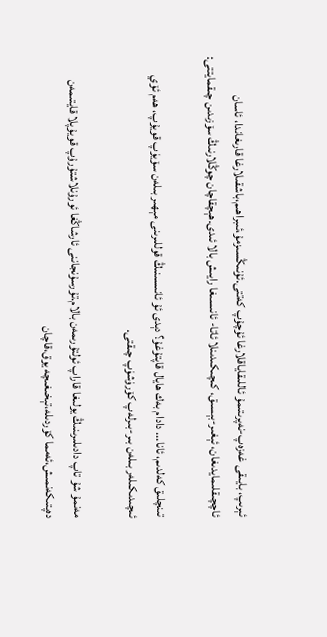ئېرىپ، بايىقى غەزەپ-نەپرىتىمۇ ئاللىقاياقلارغا ئۇچۇپ كەتتى.ئۇنىڭسىزمۇ،ئىبراھىم،باشقىلارغا قارىغاندا، ئاسان ئاچچىقلىمايدىغان، ئېغىر-بېسىق، كىچىكىدىنلا ئاتا- ئانىسىغا رايىش بالا ئىدى.ھېچقاچان چوڭلارنىڭ سۆزىدىن چىقمايتتى:

تىنچلىق كەلدىم، ئانا... دادام بەك ھايال قاپتۇغۇ؟ دېدى ئۇ ئانىسىنىڭ قوللىرىنى مېھىر بىلەن سۆيۈپ قويۇپ، ھەم ئۆي ئىچىدىكىلەر بىلەن بىر-بىرلەپ كۆرۈشۈپ چىقتى.

مەنمۇ شۇ تاپ دادىلىرىنىڭ يولىغا قاراپ ئولتۇرىمەن بالام.تۇرسۇنجاننى ئارشاڭغا ئورۇنلاشتۇرۇپ قويۇپلا قايتىمەن دەپتىكەنمىش،ئەمما كۆردىلە،تېخىغىچە يوق،قاچان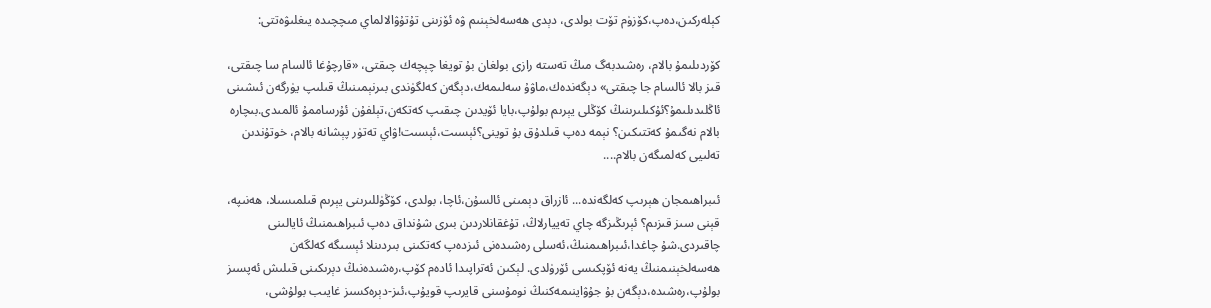كېلەركىن،دەپ،كۆزۈم تۆت بولدى، دېدى ھەسەلخېنىم ۋە ئۆزىنى تۇتۇۋالالماي مىچچىدە يىغلىۋەتتى:

كۆردىلىمۇ بالام، رەشىدبەگ مىڭ تەستە رازى بولغان بۇ تويغا چېچەك چىقتى، «قارچۇغا ئالسام سا چىقتى، قىز بالا ئالسام جا چىقتى» دېگەندەك،ماۋۇ سەلىمەك،دېگەن كەلگۈندى بىرنېمىنىڭ قىلىپ يۈرگەن ئىشىنى ئاڭلىدىلىمۇ؟ئۇكىلىرىنىڭ كۆڭلى يېرىم بولۇپ،بايا ئۆيدىن چىقىپ كەتكەن،تېلفۇن ئۇرساممۇ ئالمىدى.بىچارە بالام نەگىمۇ كەتتىكىن؟ نېمە دەپ قىلدۇق بۇ توينى؟ئېسىت،ئېسىت!ۋاي تەتۈر پېشانە بالام، خوتۇندىن تەلىيى كەلمىگەن بالام....

ئىبراھىمجان ھېرىپ كەلگەندە... ئازراق دېمىنى ئالسۇن،ئاچا، بولدى، كۆڭۈللىرىنى يېرىم قىلمىسىلا، ھەنىپە، قېنى سىز قىزىم؟ ئېرىڭىزگە چاي تەييارلاڭ، تۇغقانلاردىن بىرى شۇنداق دەپ ئىبراھىمنىڭ ئايالىنى چاقىردى.شۇ چاغدا،ئىبراھىمنىڭ،ئەسلى رەشىدەنى ئىزدەپ كەتكىنى بىردىنلا ئېسىگە كەلگەن ھەسەلخېنىمنىڭ يەنە ئۆپكىسى ئۆرۈلدى. لېكىن ئەتراپىدا ئادەم كۆپ،رەشىدەنىڭ دېرىكىنى قىلىش ئەپسىز بولۇپ،رەشىدە،دېگەن بۇ جۇۋاينىمەكنىڭ نومۇسنى قايرىپ قويۇپ،ئىز-دېرەكسىز غايىب بولۇشى،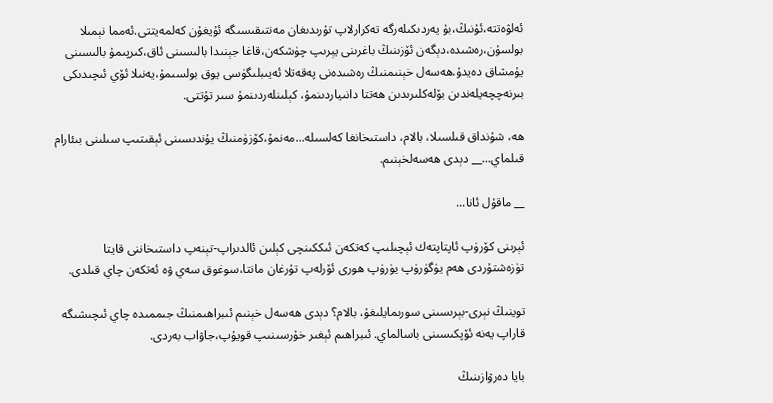ئەلۋەتتە،ئۇنىڭ،بۇ يەردىكىلەرگە تەكرارلاپ تۇرىدىغان مەنتىقىسىگە ئۇيغۇن كەلمەيتتى.ئەمما نېمىلا بولسۇن،رەشىدە،دېگەن ئۆزىنىڭ باغرىنى يېرىپ چۈشكەن،قاغا جېنىدا بالىسىنى ئاق،كىرپىمۇ بالىسىنى يۇمشاق دەيدۇ.ھەسەل خېنىمنىڭ رەشىدەنى پەقەتلا ئەيىبلىگۈسى يوق بولسىمۇ،يەنىلا ئۆي ئىچىدىكى بىرنەچچەيلەندىن بۆلەكلىرىدىن ھەتتا دانىياردىنمۇ، كېلىنلەردىنمۇ سىر تۇتتى.

ھە، شۇنداق قىلسىلا، بالام، داستىخانغا كەلسىلە...مەنمۇ،كۆزۈمنىڭ يۇندىسىنى ئېقىتىپ سىلىنى بىئارام قىلماي...__ دېدى ھەسەلخېنىم.

__ ماقۇل ئانا...

ئېرىنى كۆرۈپ ئاپتاپتەك ئېچىلىپ كەتكەن ئىككىنچى كېلىن ئالدىراپ-تېنەپ داستىخاننى قايتا تۈزەشتۇردى ھەم يۈگۈرۈپ يۈرۈپ ھورى ئۆرلەپ تۇرغان مانتا،سوغوق سەي ۋە ئەتكەن چاي قىلدى.

توينىڭ نېرى-بېرىسىنى سورىمايلىغۇ، بالام؟ دېدى ھەسەل خېنىم ئىبراھىمنىڭ جىممىدە چاي ئىچىشىگە قاراپ يەنە ئۆپكىسىنى باسالماي. ئىبراھىم ئېغىر خۇرسىنىپ قويۇپ،جاۋاب بەردى.

بايا دەرۋازىنىڭ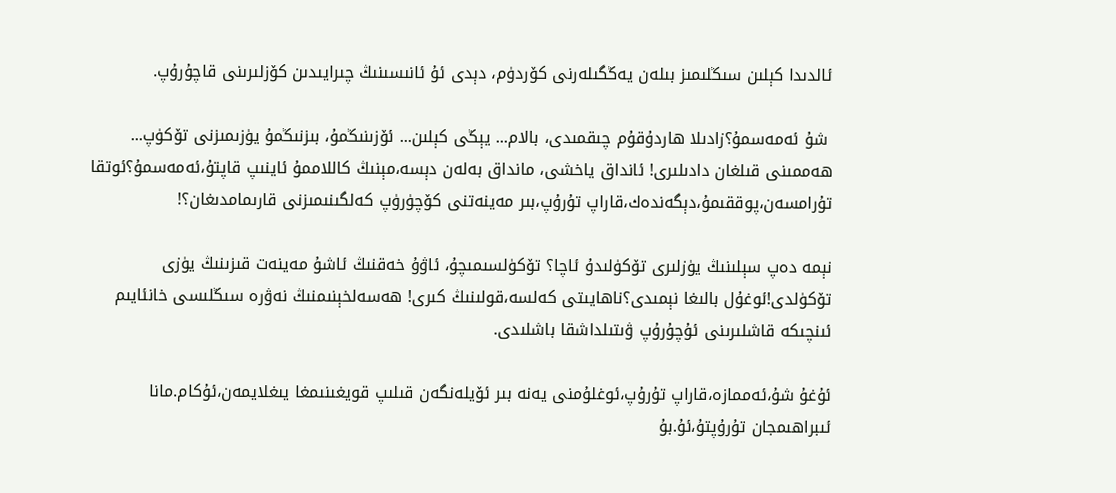ئالدىدا كېلىن سىڭلىمىز بىلەن يەڭگىلەرنى كۆردۈم، دېدى ئۇ ئانىسىنىڭ چىرايىدىن كۆزلىرىنى قاچۇرۇپ.

 شۇ ئەمەسمۇ؟زادىلا ھاردۇقۇم چىقمىدى، بالام... يېڭى كېلىن... ئۆزىنىڭمۇ، بىزنىڭمۇ يۈزىمىزنى تۆكۈپ... ھەممىنى قىلغان دادىلىرى! ئانداق ياخشى، مانداق بەلەن دېسە،مېنىڭ كاللاممۇ ئاينىپ قاپتۇ،ئەمەسمۇ؟ئوتقا تۇرامسەن،پوققىمۇ،دېگەندەك،قاراپ تۇرۇپ،بىر مەينەتنى كۆچۈرۈپ كەلگىنىمىزنى قارىمامدىغان؟!

نېمە دەپ سېلىنىڭ يۈزلىرى تۆكۈلىدۇ ئاچا؟ تۆكۈلسىمىچۇ، ئاۋۇ خەقنىڭ ئاشۇ مەينەت قىزىنىڭ يۈزى تۆكۈلدى!ئوغۇل بالىغا نېمىدى؟ناھايىتى كەلسە،قولىنىڭ كىرى! ھەسەلخېنىمنىڭ نەۋرە سىڭلىسى خانئايىم ئىنچىكە قاشلىرىنى ئۇچۇرۇپ ۋىتىلداشقا باشلىدى.

ئۇغۇ شۇ،ئەممازە،قاراپ تۇرۇپ،ئوغلۇمنى يەنە بىر ئۆيلەنگەن قىلىپ قويغىنىمغا يىغلايمەن،ئۇكام.مانا ئىبراھىمجان تۇرۇپتۇ،ئۇ.بۇ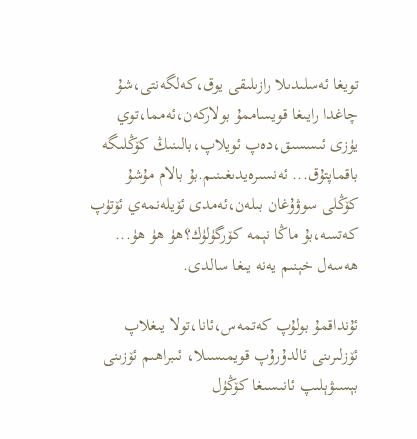تويغا ئەسلىدىلا رازىلىقى يوق،كەلگەنتى،شۇ چاغدا رايىغا قويساممۇ بولاركەن،ئەمما،توي يۈزى ئىسسىق،دەپ ئويلاپ،بالىنىڭ كۆڭلىگە باقماپتۇق... ئەنسىرەيدىغىنىم.بۇ بالام مۇشۇ كۆڭلى سوۋۇغان بىلەن،ئەمدى ئۆيلەنمەي ئۆتۈپ كەتسە،بۇ ماڭا نېمە كۆرگۈلۈك؟ھۈ ھۈ ھۈ... ھەسەل خېنىم يەنە يىغا سالدى.

ئۇنداقمۇ بولۇپ كەتمەس،ئانا،تولا يىغلاپ ئۆزلىرىنى ئالدۇرۇپ قويمىسىلا، ئىبراھىم ئۆزىنى بېسىۋېلىپ ئانىسىغا كۆڭۈل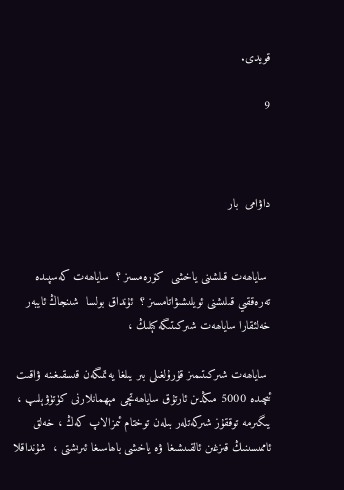قويدى.

9



داۋامى  بار


 ساياھەت قىلشىنى ياخشى  كۆرەمسىز ؟  ساياھەت كەسپىدە تەرەققىي قىلىشنى ئويلىشىۋاتامسىز ؟  ئۇنداق بولسا  شىنجاڭ ئايبەر خەلئقارا ساياھەت شىركىتىگە كېلىڭ ،

 ساياھەت شىركىتىمىز قۇرۇلغىلى بىر يىلغا يەتمىگەن قىسقىغىنە ۋاقىت ئىچىدە 5000 مىڭدىن ئارتۇق ساياھەتچى مېھمانلارنى كۈتۈۋېلىپ ،  يىگىرمە توققۇز شىركەتلەر بىلەن توختام ئىمزالاپ كەڭ ، خەلق ئاممىسىنىڭ قىزغىن ئالقىىشىغا ۋە ياخشى باھاسىغا ئىرىشتى ،  شۇنداقلا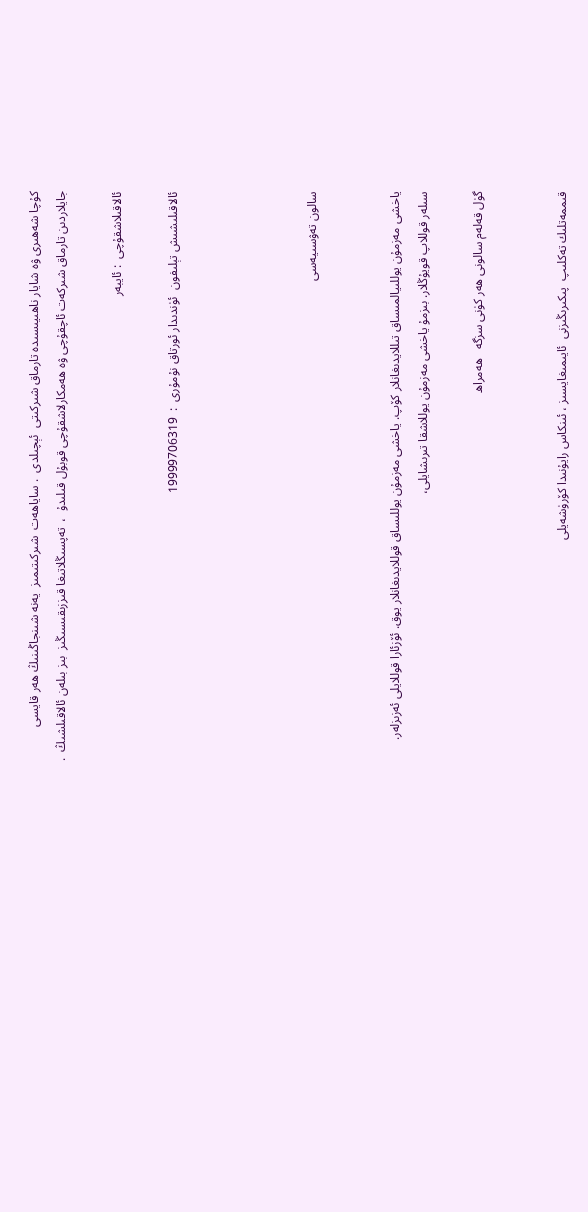كۇچا شەھىرى ۋە شايار ناھىيىسىدە تارماق شىركىتى  ئېچىلدى  . ساياھەت  شىركىتىمىز  يەنە شىنجاڭىنىڭ ھەر قايسى جايلاردىن تارماق شىركەت ئاچقۇچى ۋە ھەمكارلاشقۇچى قوبۇل قىلىدۇ  ،  تەپسىڭلاتىغا قىززىقىسىڭىز  بىز بىلەن ئالاقىلشىڭ  .

ئالاقىلاشقۇچى  : ئايبەر

ئالاقىلىشىش تېلىفون  ئۈندىدار ئورتاق نۇمۇرى  :  19999706319




سالون تەۋسىيەسى


ياخشى مەزمۇن يوللىيالمىساق تىللايدىغانلار كۆپ. ياخشى مەزمۇن يوللىساق قوللايدىغانلار يوق. ئۆزئارا قوللايلى ئەزىزلەر. سىلەر قوللاپ قويۇڭلار. بىزمۇ ياخشى مەزمۇن يوللاشقا تىرىشايلى،

گۈل قەلەم سالونى ھەر كۈنى سزگە   ھەمراھ


قىممەتلىك تەكلىپ  پىكىرىڭىزنى  ئايىمىغايسىز ، ئىنكاس رايۇنىدا كۆرۈشەيلى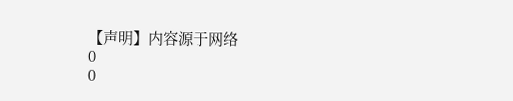【声明】内容源于网络
0
0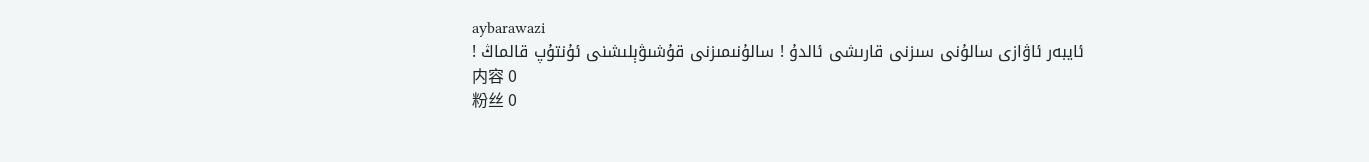aybarawazi
ئايبەر ئاۋازى سالۇنى سىزنى قارىشى ئالدۇ ! سالۇنىمىزنى قۇشىۋېلىشنى ئۇنتۇپ قالماڭ !
内容 0
粉丝 0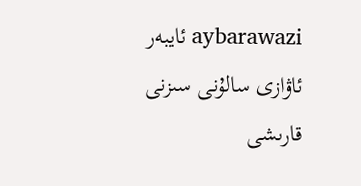aybarawazi ئايبەر ئاۋازى سالۇنى سىزنى قارىشى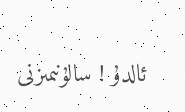ئالدۇ ! سالۇنىمىزنى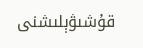قۇشىۋېلىشنى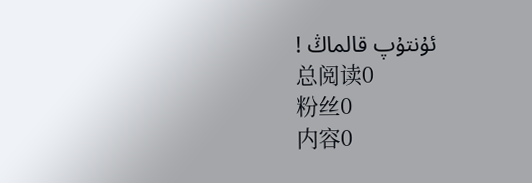ئۇنتۇپ قالماڭ !
总阅读0
粉丝0
内容0